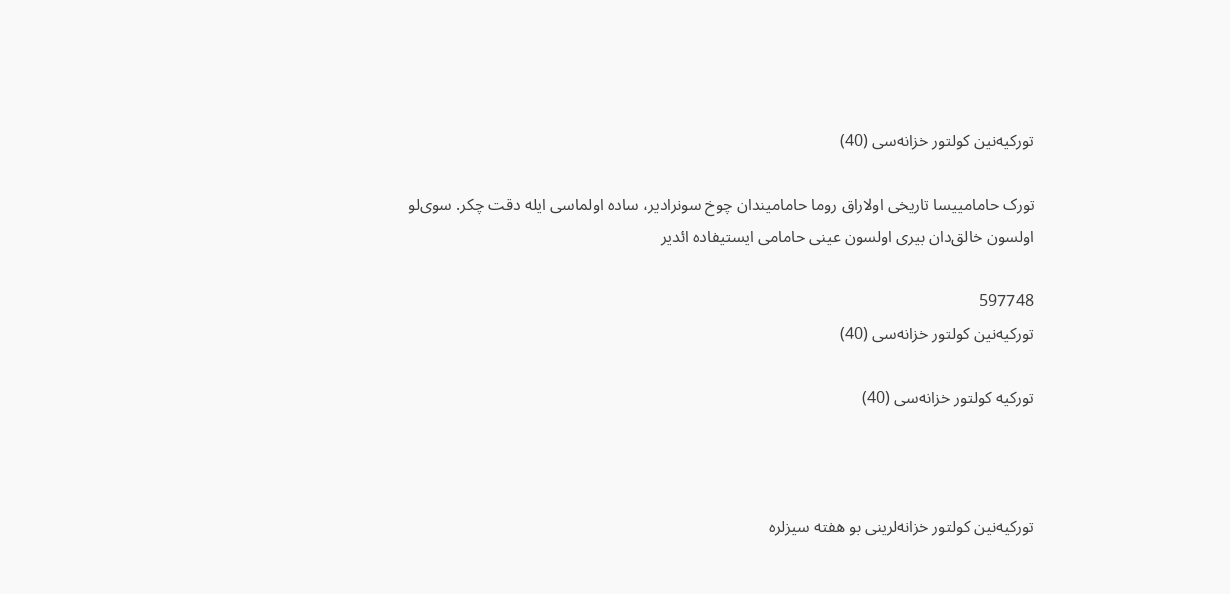تورکیه‌نین کولتور خزانه‌سی (40)

تورک حامامییسا تاریخی اولا‌راق روما حامامیندان چوخ سونرا‌دیر، ساده اولماسی ایله دقت چکر. سوی‌لو اولسون خالق‌دان بیری اولسون عینی حامامی ایستیفاده ائدیر

597748
تورکیه‌نین کولتور خزانه‌سی (40)

تورکیه کولتور خزانه‌سی (40)



تورکیه‌نین کولتور خزانه‌لرینی بو هفته سیزلره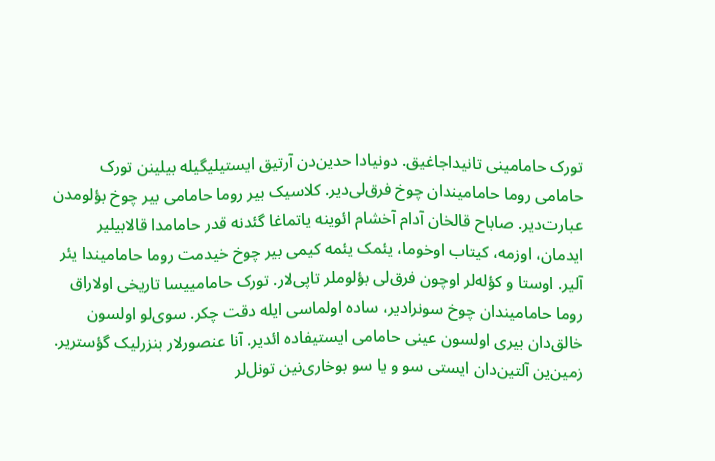تورک حامامینی تانیداجاغیق. دونیادا حدین‌دن آرتیق ایستیلیگیله بیلینن تورک حامامی روما حامامیندان چوخ فرق‌لی‌دیر. کلاسیک بیر روما حامامی بیر چوخ بؤلومدن عبارت‌دیر. صاباح قالخان آدام آخشام ائوینه یاتماغا گئدنه قدر حامامدا قالابیلیر ایدمان، اوزمه، کیتاب اوخوما، یئمک یئمه کیمی بیر چوخ خیدمت روما حامامیندا یئر آلیر. اوستا و کؤله‌لر اوچون فرق‌لی بؤلوملر تاپی‌لار. تورک حامامییسا تاریخی اولا‌راق روما حامامیندان چوخ سونرا‌دیر، ساده اولماسی ایله دقت چکر. سوی‌لو اولسون خالق‌دان بیری اولسون عینی حامامی ایستیفاده ائدیر. آنا عنصورلار بنزرلیک گؤستریر. زمین‌ین آلتین‌دان ایستی سو و یا سو بوخاری‌نین تونل‌لر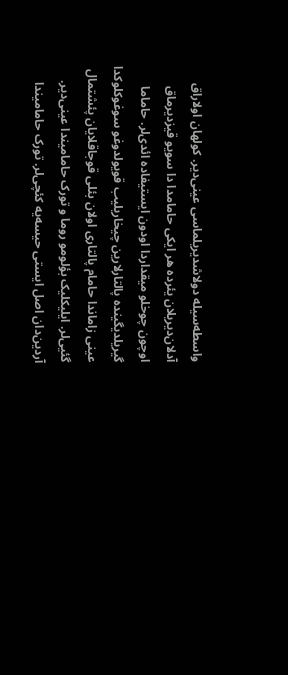واسطه‌سیله دولاشدیریلماسی عینی‌دیر. کولهان اولا‌راق آدلان‌دیریلان یئرده هر ایکی حامامدا دا سویو قیزدیرماق اوچون چوخلو میقداردا اودون ایستیفاده ائدی‌لر. حاماما گیریلدیگینده پالتارلارین چیخاریلیب قویولدوغو سوغوکلوکدا عینی زاماندا حامام پالتاری اولان بئلی قوجاقلایان پئشتمال گئیی‌لر. ایلیکلیک بؤلومو روما و تورک حامامیندا عینی‌دیر. آردین‌دان اصل ایستی حیسه‌یه کئچی‌لر. تورک حامامیندا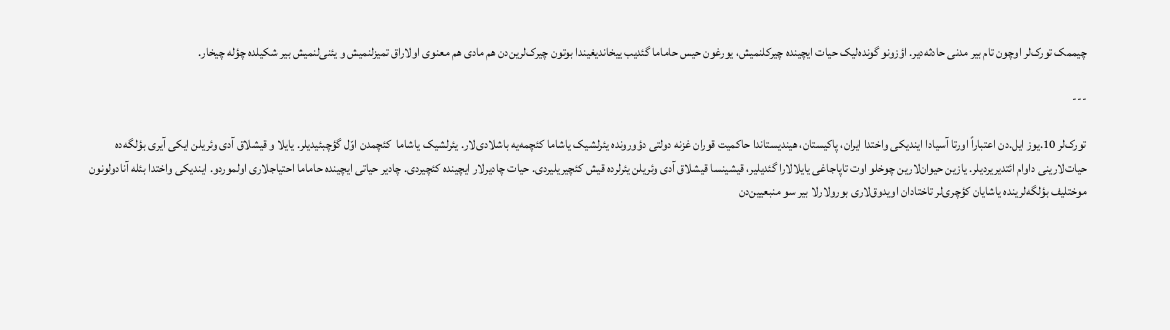چیممک تورک‌لر اوچون تام بیر مدنی حادثه‌دیر. اؤزونو گونده‌لیک حیات ایچینده چیرکلنمیش، یورغون حیس حاماما گئدیب ییخاندیغیندا بوتون چیرک‌لرین‌دن هم مادی هم معنوی اولا‌راق تمیزلنمیش و یئنی‌لنمیش بیر شکیلده چؤله چیخار.

---

تورک‌لر 10.یوز ایل.دن اعتباراً اورتا آسیادا ایندیکی واختدا ایران، پاکیستان، هیندیستاندا حاکمیت قوران غزنه دولتی دؤورونده یئرلشیک یاشاما کئچمه‌یه باشلادی‌لار. یئرلشیک یاشاما  کئچمدن اوّل گؤچبئیدیلر. یایلا و قیشلاق آدی وئریلن ایکی آیری بؤلگه‌ده حیات‌لارینی داوام ائتدیریردیلر. یازین حیوان‌لارین چوخلو اوت تاپاجاغی یایلا‌لارا گئدیلیر، قیشینسا قیشلاق آدی وئریلن یئرلرده قیش کئچیریلیردی. حیات چادیرلار ایچینده کئچیردی. چادیر حیاتی ایچینده حاماما احتیاجلاری اولموردو. ایندیکی واختدا بئله آنادولونون موختلیف بؤلگه‌لرینده یاشایان کؤچری‌لر تاختا‌دان اویدوق‌لاری بورولارلا بیر سو منبعیین‌دن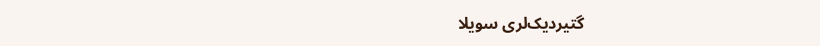گتیردیک‌لری سویلا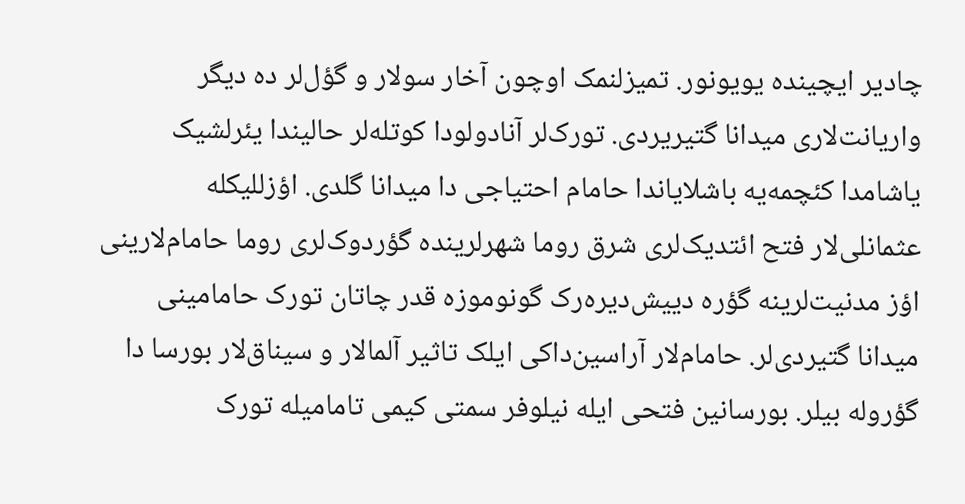چادیر ایچینده یویونور. تمیزلنمک اوچون آخار سولار و گؤل‌لر ده دیگر واریانت‌لاری میدانا گتیریردی. تورک‌لر آنادولودا کوتله‌لر حالیندا یئرلشیک یاشامدا کئچمه‌یه باشلایاندا حامام احتیاجی دا میدانا گلدی. اؤزللیکله عثمانلی‌لار فتح ائتدیک‌لری شرق روما شهرلرینده گؤردوک‌لری روما حامام‌لارینی اؤز مدنیت‌لرینه گؤره دییش‌دیره‌رک گونوموزه قدر چاتان تورک حامامینی میدانا گتیردی‌لر. حامام‌لار آراسین‌داکی ایلک تاثیر آلمالار و سیناق‌لار بورسا دا گؤروله بیلر. بورسانین فتحی ایله نیلوفر سمتی کیمی تامامیله تورک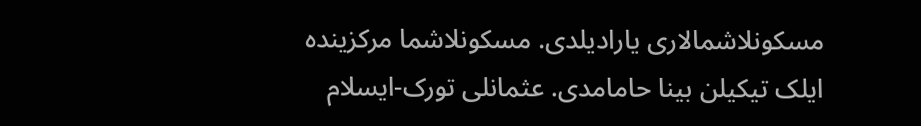مسکونلاشما‌لاری یارادیلدی. مسکونلاشما مرکزینده ایلک تیکیلن بینا حامامدی. عثمانلی تورک-ایسلام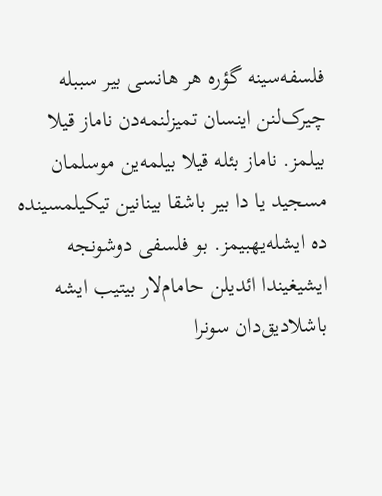فلسفه‌سینه گؤره هر هانسی بیر سببله چیرک‌لنن اینسان تمیزلنمه‌دن ناماز قیلا بیلمز. ناماز بئله قیلا بیلمه‌ین موسلمان مسجید یا دا بیر باشقا بینانین تیکیلمسینده ده ایشله‌یهبیمز. بو فلسفی دوشونجه ایشیغیندا ائدیلن حامام‌لار بیتیب ایشه باشلادیق‌دان سونرا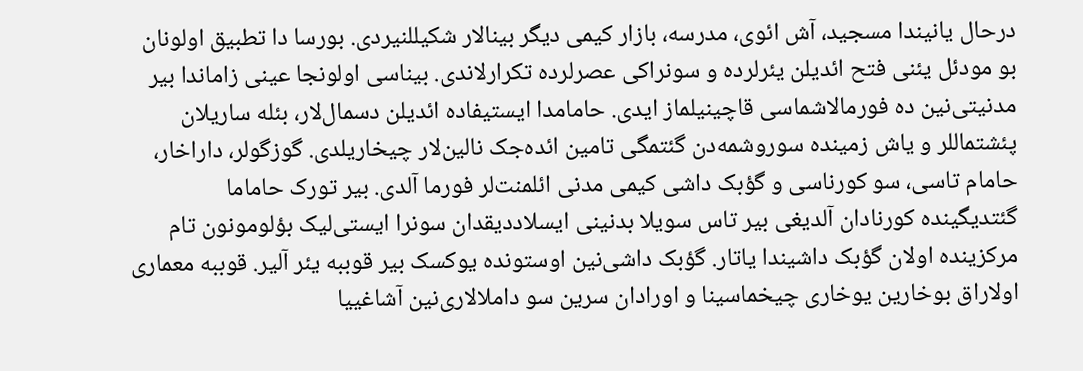درحال یانیندا مسجید، آش ائوی، مدرسه، بازار کیمی دیگر بینا‌لار شکیللنیردی. بورسا دا تطبیق اولونان بو مودئل یئنی فتح ائدیلن یئرلرده و سونراکی عصرلرده تکرارلاندی. بیناسی اولونجا عینی زاماندا بیر مدنیتی‌نین ده فورمالاشماسی قاچینیلماز ایدی. حامامدا ایستیفاده ائدیلن دسمال‌لار، بئله ساریلان پئشتماللر و یاش زمینده سوروشمه‌دن گئتمگی تامین ائده‌جک نالین‌لار چیخاریلدی. گوزگولر، داراخار، حامام تاسی، سو کورناسی و گؤبک داشی کیمی مدنی ائلمنت‌لر فورما آلدی. بیر تورک حاماما گئتدیگینده کورنا‌دان آلدیغی بیر تاس سویلا بدنینی ایسلاددیقدان سونرا ایستی‌لیک بؤلومونون تام مرکزینده اولان گؤبک داشیندا یاتار. گؤبک داشی‌نین اوستونده یوکسک بیر قوببه یئر آلیر. قوببه معماری اولا‌راق بوخارین یوخاری چیخماسینا و اورا‌دان سرین سو داملا‌لاری‌نین آشاغییا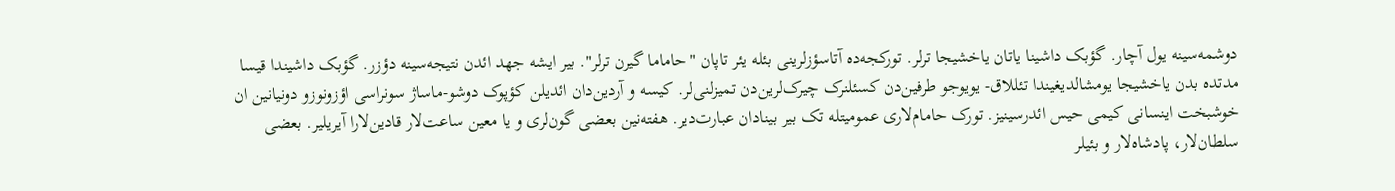دوشمه‌سینه یول آچار. گؤبک داشینا یاتان یاخشیجا ترلر. تورکجه‌ده آتاسؤزلرینی بئله یئر تاپان "حاماما گیرن ترلر". بیر ایشه جهد ائدن نتیجه‌سینه دؤزر. گؤبک داشیندا قیسا مدتده بدن یاخشیجا یومشالدیغیندا تئللاق- یویوجو طرفین‌دن کسئلنرک چیرک‌لرین‌دن تمیزلنی‌لر. کیسه و آردین‌دان ائدیلن کؤپوک دوشو-ماساژ سونراسی اؤزونوزو دونیانین ان خوشبخت اینسانی کیمی حیس ائدرسینیز. تورک حامام‌لاری عمومیتله تک بیر بینا‌دان عبارت‌دیر. هفته‌نین بعضی گون‌لری و یا معین ساعت‌لار قادین‌لارا آیریلیر. بعضی سلطان‌لار، پادشاه‌لار و بئیلر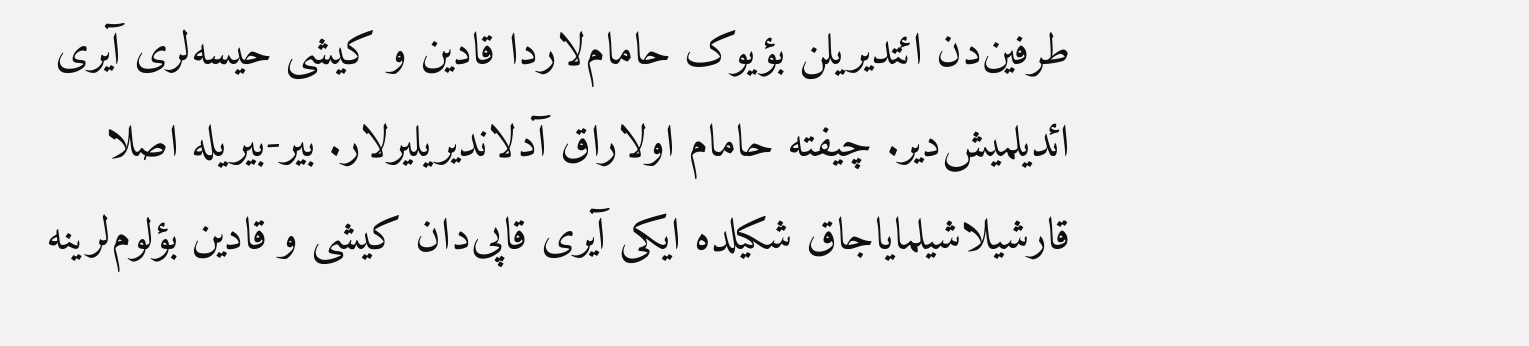طرفین‌دن ائتدیریلن بؤیوک حامام‌لاردا قادین و کیشی حیسه‌لری آیری ائدیلمیش‌دیر. چیفته حامام اولا‌راق آدلاندیریلیرلار. بیر-بیریله اصلا قارشیلاشیلمایاجاق شکیلده ایکی آیری قاپی‌دان کیشی و قادین بؤلوم‌لرینه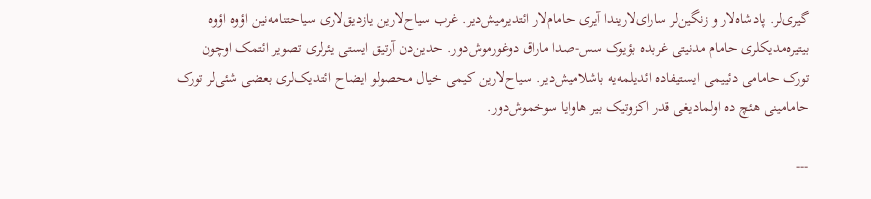گیری‌لر. پادشاه‌لار و زنگین‌لر سارای‌لاریندا آیری حامام‌لار ائتدیرمیش‌دیر. غرب سیاح‌لارین یازدیق‌لاری سیاحتنامه‌نین اؤوه اؤوه بیتیره‌مدیکلری حامام مدنیتی غربده بؤیوک سس-صدا ماراق دوغورموش‌دور. حدین‌دن آرتیق ایستی یئرلری تصویر ائتمک اوچون تورک حامامی دئییمی ایستیفاده ائدیلمه‌یه باشلامیش‌دیر. سیاح‌لارین کیمی خیال محصولو ایضاح ائتدیک‌لری بعضی شئی‌لر تورک حامامینی هئچ ده اولمادیغی قدر اکزوتیک بیر هاوایا سوخموش‌دور.

---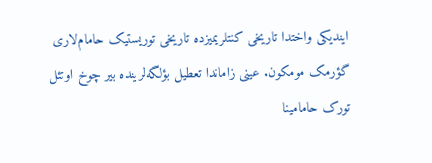ایندیکی واختدا تاریخی کنتلریمیزده تاریخی توریستیک حامام‌لاری گؤرمک مومکون. عینی زاماندا تعطیل بؤلگه‌لرینده بیر چوخ اوتئل تورک حامامینا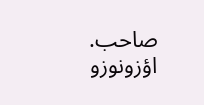صاحب. اؤزونوزو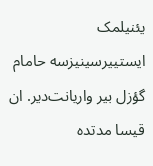یئنیلمک ایستییرسینیزسه حامام گؤزل بیر واریانت‌دیر. ان قیسا مدتده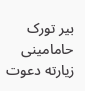بیر تورک حامامینی زیارته دعوت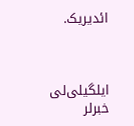ائدیریک.



ایلگیلی‌لی خبرلر